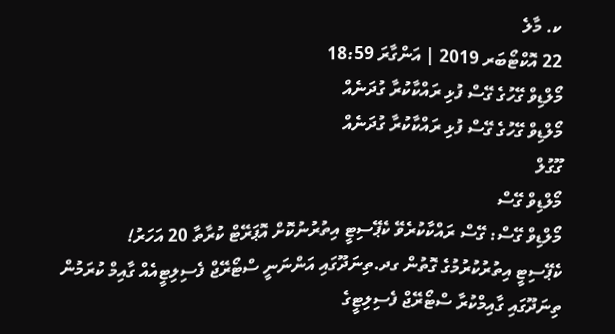ކ. މާލެ
22 އޮކްޓޯބަރ 2019 | އަންގާރަ 18:59
މޯލްޑިވް ގޭހުގެ ގޭސް ފުޅި ރައްކާކުރާ ގުދަނެއް
މޯލްޑިވް ގޭހުގެ ގޭސް ފުޅި ރައްކާކުރާ ގުދަނެއް
ގޫގުލް
މޯލްޑިވް ގޭސް
މޯލްޑިވް ގޭސް: ގޭސް ރައްކާކުރެވޭ ކެޕޭސިޓީ އިތުރުނުކޮށް އޮޕަރޭޓް ކުރާތާ 20 އަހަރު!
ކެޕޭސިޓީ އިތުރުކުރުމުގެ ގޮތުން ގދ.ތިނަދޫގައި އަންނަނީ ސްޓޯރޭޖް ފެސިލިޓީއެއް ގާއިމް ކުރަމުން
ތިނަދޫގައި ގާއިމްކުރާ ސްޓޯރޭޖް ފެސިލިޓީގެ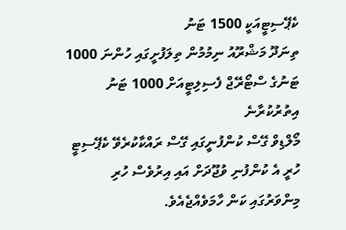ކެޕޭސިޓީއަކީ 1500 ޓަނު
ތިނަދޫ މަޝްރޫއު ނިމުމުން ތިލަފުށީގައި ހުންނަ 1000 ޓަނުގެ ސްޓޯރޭޖް ފެސިލިޓީއަށް 1000 ޓަނު އިތުރުކުރާނެ
މޯލްޑިވް ގޭސް ކުންފުނީގައި ގޭސް ރައްކާކުރެވޭ ކެޕޭސިޓީ ހުރީ އެ ކުންފުނި ވުޖޫދަށް އައި އިރުވެސް ހުރި މިންވަރުގައި ކަން ހާމަވެއްޖެއެވެ.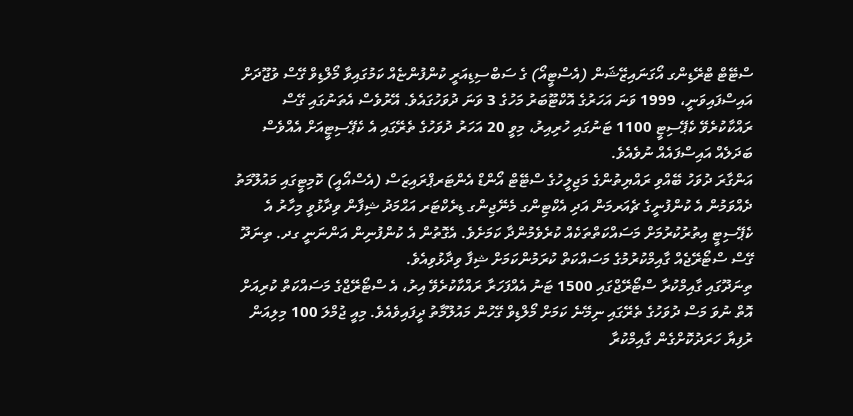ސްޓޭޓް ޓްރޭޑިންގ އޯގަނައިޒޭޝަން (އެސްޓީއޯ) ގެ ސަބްސިޑިއަރީ ކުންފުންޏެއް ކަމުގައިވާ މޯލްޑިވް ގޭސް ވުޖޫދަށް އައިސްފައިވަނީ، 1999 ވަނަ އަހަރުގެ އޮކްޓޫބަރު މަހުގެ 3 ވަނަ ދުވަހުގައެވެ. އޭރުވެސް އެތަނުގައި ގޭސް ރައްކާކުރެވޭ ކެޕޭސިޓީ 1100 ޓަނުގައި ހުރިއިރު، މިވީ 20 އަހަރު ދުވަހުގެ ތެރޭގައި އެ ކެޕޭސިޓީއަށް އެއްވެސް ބަދަލެއް އައިސްފައެއް ނުވެއެވެ.
އަންގާރަ ދުވަހު ބޭއްވި ރައްޔިތުންގެ މަޖިލީހުގެ ސްޓޭޓް އޯންޑް އެންޓަރޕްރައިޒަސް (އެސްއޯއީ) ކޮމިޓީގައި މައުލޫމަތު ދެއްވަމުން އެ ކުންފުނީގެ ޗެއަރމަން އަދި އެކްޓިންގ މެނޭޖިންގ ޑިރެކްޓަރ އަޙްމަދު ޝިފާން ވިދާޅުވީ މިހާރު އެ ކެޕޭސިޓީ އިތުރުކުރުމަށް މަސައްކަތްތަކެއް ކުރެވެމުންދާ ކަމަށެވެ. އެގޮތުން އެ ކުންފުނިން އަންނަނީ ގދ. ތިނަދޫ ގޭސް ސްޓޯރޭޖެއް ގާއިމްކުރުމުގެ މަސައްކަތް ކުރަމުންކަމަށް ޝިފާ ވިދާޅުވިއެވެ.
ތިނަދޫގައި ގާއިމްކުރާ ސްޓޯރޭޖްގައި 1500 ޓަނު އެއްފަހަރާ ރައްކާކުރެވޭ އިރު، އެ ސްޓޯރޭޖްގެ މަސައްކަތް ކުރިއަށް އޮތް ނުވަ މަސް ދުވަހުގެ ތެރޭގައި ނިމޭނެ ކަމަށް މޯލްޑިވް ގޭހުން މައުލޫމާތު ދީފައިވެއެވެ. މިއީ ޖުމްލަ 100 މިލިއަން ރުފިޔާ ހަރަދުކޮށްގެން ގާއިމްކުރާ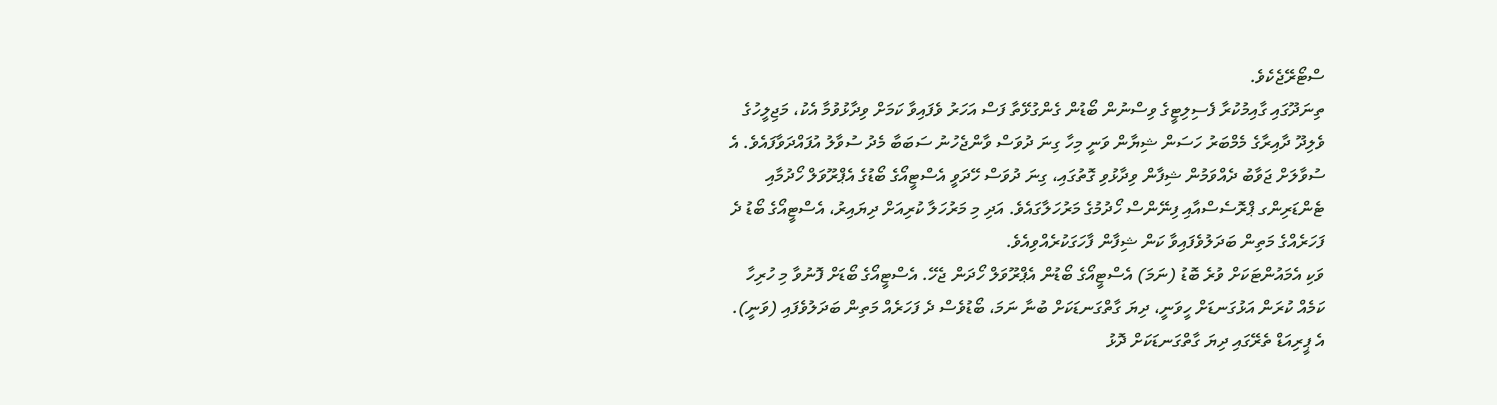ސްޓޯރޭޖެކެވެ.
ތިނަދޫގައި ގާއިމުކުރާ ފެސިލިޓީގެ ވިސްނުން ބޯޑުން ގެންގުޅޭތާ ފަސް އަހަރު ވެފައިވާ ކަމަށް ވިދާޅުވުމާ އެކު، މަޖިލީހުގެ ވެލިދޫ ދާއިރާގެ މެމްބަރު ހަސަން ޝިޔާން ވަނީ މިހާ ގިނަ ދުވަސް ވާންޖެހުނު ސަބަބާ މެދު ސުވާލު އުފައްދަވާފައެވެ. އެ ސުވާލަށް ޖަވާބު ދެއްވަމުން ޝިފާން ވިދާޅުވި ގޮތުގައި، ގިނަ ދުވަސް ހޭދަވީ އެސްޓީއޯގެ ބޯޑުގެ އެޕްރޫވަލް ހޯދުމާއި ޓެންޑަރިންގ ޕްރޮސެސްއާއި ފިނޭންސް ހޯދުމުގެ މަރުހަލާގައެވެ. އަދި މި މަރުހަލާ ކުރިއަށް ދިޔައިރު، އެސްޓީއޯގެ ބޯޑު ދެ ފަހަރެއްގެ މަތިން ބަދަލުވެފައިވާ ކަން ޝިފާން ފާހަގަކުރެއްވިއެވެ.
ވަކި އެމައުންޓަކަށް ވުރެ ބޮޑު (ނަމަ) އެސްޓީއޯގެ ބޯޑުން އެޕްރޫވަލް ހޯދަން ޖެހޭ. އެސްޓީއޯގެ ބޯޑަށް ފޮނުވާ މި ހުރިހާ ކަމެއް ކުރަން އަޅުގަނޑަށް ހީވަނީ، ދިޔަ ގާތްގަނޑަކަށް ބުނާ ނަމަ، ބޯޑުވެސް ދެ ފަހަރެއް މަތިން ބަދަލުވެފައި (ވަނީ). އެ ޕީރިއަޑް ތެރޭގައި ދިޔަ ގާތްގަނޑަކަށް ދޮޅު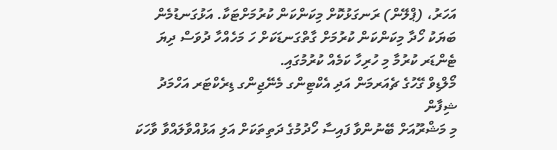އަހަރު، (ޕްލޭން) ރަނގަޅުކޮށް މިކަންކަން ކުރުމަށްޓަކާ. އަޅުގަނޑުމެން ބަޔަކު ހޯދާ މިކަންކަން ކުރުމަށް ގާތްގަނޑަކަށް ހަ މަހެއްހާ ދުވަސް ދިޔަ ޓެންޑަރ ކުރުމާ މި ހުރިހާ ކަމެއް ކުރުމުގައި.
މޯލްޑިވް ގޭހުގެ ޗެއަރމަން އަދި އެކްޓިންގ މެނޭޖިންގ ޑިރެކްޓަރ އަހްމަދު ޝިފާން
މި މަޝްރޫއަށް ބޭނުންވާ ފައިސާ ހޯދުމުގެ ދަތިތަކަށް އަލި އަޅުއްވާލައްވާ ވާހަކަ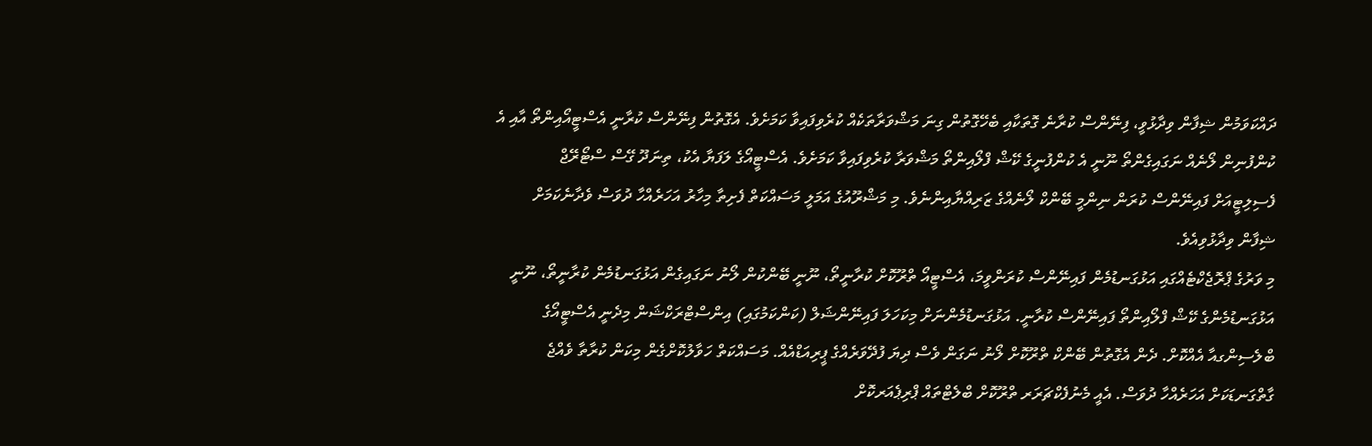ދައްކަވަމުން ޝިފާން ވިދާޅުވީ، ފިނޭންސް ކުރާނެ ގޮތަކާއި ބެހޭގޮތުން ގިނަ މަޝްވަރާތަކެއް ކުރެވިފައިވާ ކަމަށެވެ. އެގޮތުން ފިނޭންސް ކުރާނީ އެސްޓީއޯއިންތޯ އާއި އެ ކުންފުނިން ލޯނެއް ނަގައިގެންތޯ ނޫނީ އެ ކުންފުނީގެ ކޭޝް ފްލޯއިންތޯ މަޝްވަރާ ކުރެވިފައިވާ ކަމަށެވެ. އެސްޓީއޯގެ ލަފަޔާ އެކު، ތިނަދޫ ގޭސް ސްޓޯރޭޖް ފެސިލިޓީއަށް ފައިނޭންސް ކުރަން ނިންމީ ބޭންކް ލޯނެއްގެ ޒަރިއްޔާއިންނެވެ. މި މަޝްރޫއުގެ އަމަލީ މަސައްކަތް ފެށިތާ މިހާރު އަހަރެއްހާ ދުވަސް ވެދާނެކަމަށް ޝިފާން ވިދާޅުވިއެވެ.
މި ވަރުގެ ޕްރޮޖެކްޓެއްގައި އަޅުގަނޑުމެން ފައިނޭންސް ކުރަންވީމަ، އެސްޓީއޯ ތްރޫކޮށް ކުރާނީތޯ، ނޫނީ ބޭންކުން ލޯނު ނަގައިގެން އަޅުގަނޑުމެން ކުރާނީތޯ، ނޫނީ އަޅުގަނޑުމެންގެ ކޭޝް ފްލޯއިންތޯ ފައިނޭންސް ކުރާނީ. އަޅުގަނޑުމެންނަށް މިކަހަލަ ފައިނޭންޝަލް (ކަންކަމުގައި) އިންސްޓްރަކްޝަން މިދެނީ އެސްޓީއޯގެ ބްލެސިންގއާ އެއްކޮށް. ދެން އެގޮތުން ބޭންކް ތްރޫކޮށް ލޯނު ނަގަން ވެސް ދިޔަ ފުދޭވަރެއްގެ ޕީރިއަޑްއެއް. މަސައްކަތް ހަވާލުކޮށްގެން މިކަން ކުރާތާ ވެއްޖެ ގާތްގަނޑަކަށް އަހަރެއްހާ ދުވަސް. އެއީ މެނުފެކްޗަރަރ ތްރޫކޮށް ބްލެޓްތައް ޕްރިޕެއަރކޮށް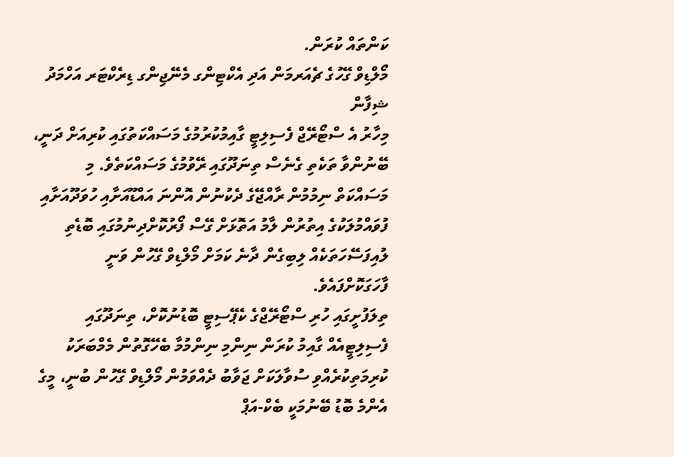ކަންތައް ކުރަން.
މޯލްޑިވް ގޭހުގެ ޗެއަރމަން އަދި އެކްޓިންގ މެނޭޖިންގ ޑިރެކްޓަރ އަހްމަދު ޝިފާން
މިހާރު އެ ސްޓޯރޭޖް ފެސިލިޓީ ގާއިމުކުރުމުގެ މަސައްކަތުގައި ކުރިއަށް ދަނީ، ބޭނުންވާ ތަކެތި ގެނެސް ތިނަދޫގައި ރޭވުމުގެ މަސައްކަތެވެ. މި މަސައްކަތް ނިމުމުން ރާއްޖޭގެ ދެކުނުން އޮންނަ އައްޑޫއަށާއި ހުވަދޫއަށާއި ފުވައްމުލަކުގެ އިތުރުން ލާމު އަތޮޅަށް ގޭސް ފޯރުކޮށްދިނުމުގައި ބޮޑެތި ލުއިފަސޭހަތަކެއް ލިބިގެން ދާނެ ކަމަށް މޯލްޑިވް ގޭހުން ވަނީ ފާހަގަކޮށްފައެވެ.
ތިލަފުށީގައި ހުރި ސްޓޯރޭޖްގެ ކެޕޭސިޓީ ބޮޑުނުކޮށް، ތިނަދޫގައި ފެސިލިޓީއެއް ގާއިމު ކުރަން ނިންމި ނިންމުމާ ބެހޭގޮތުން މެމްބަރަކު ކުރިމަތިކުރެއްވި ސުވާލަކަށް ޖަވާބު ދެއްވަމުން މޯލްޑިވް ގޭހުން ބުނީ، މީގެ އެންމެ ބޮޑު ބޭނުމަކީ ބެކް-އަޕް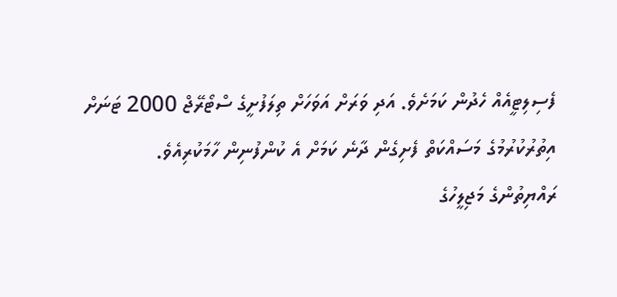ފެސިލިޓީއެއް ހެދުން ކަމަށެވެ. އަދި ވަރަށް އަވަހަށް ތިލަފުށީގެ ސްޓޯރޭޖް 2000 ޓަނަށް އިތުރުކުރުމުގެ މަސައްކަތް ފެށިގެން ދާނެ ކަމަށް އެ ކުންފުނިން ހާމަކުރިއެވެ.
ރައްޔިތުންގެ މަޖިލީހުގެ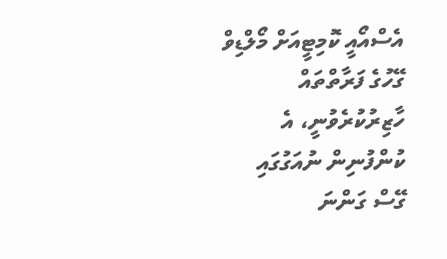އެސްއޯއީ ކޮމިޓީއަށް މޯލްޑިވް ގޭހުގެ ފަރާތްތައް ހާޒިރުކުރެވުނީ، އެ ކުންފުނިން ނުއަގުގައި ގޭސް ގަންނަ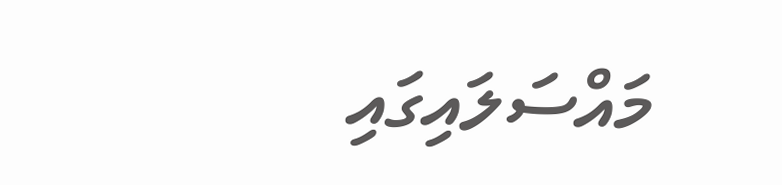މައްސަލައިގައި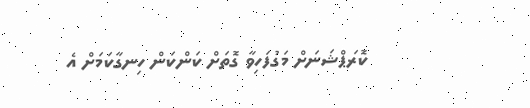ކޮރަޕްޝަނަށް މަގުފަހިވާ ގޮތަށް ކަންކަން ހިނގާކަމަށް އެ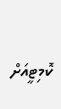ކޮމިޓީއަށް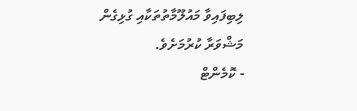ލިބިފައިވާ މައުލޫމާތުތަކާއި ގުޅިގެން މަޝްވަރާ ކުރުމަށެވެ.
- ކޮމެންޓް